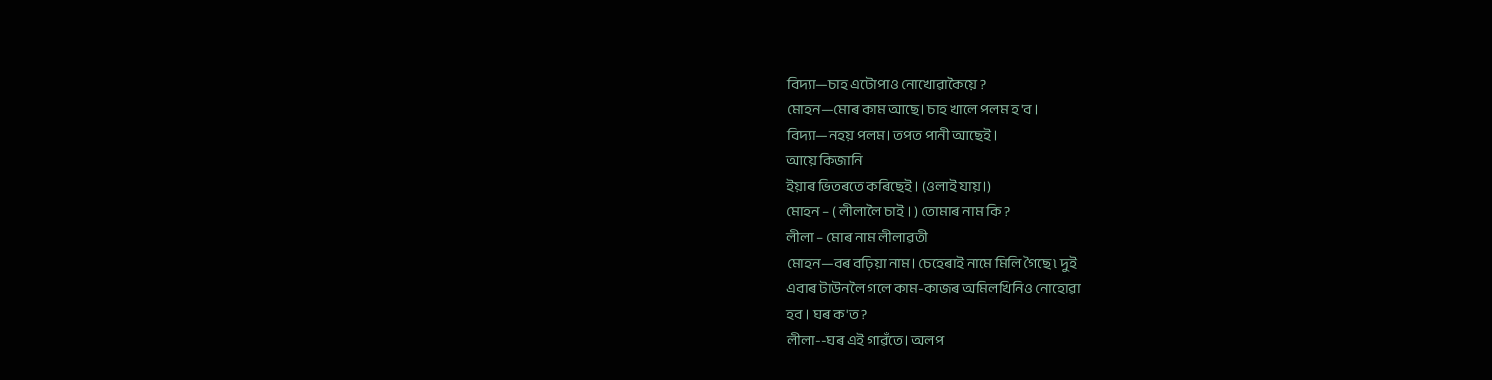বিদ্যা—চাহ এটোপাও নোখোৱাকৈয়ে ?
মোহন—মোৰ কাম আছে। চাহ খালে পলম হ'ব ।
বিদ্যা—নহয় পলম। তপত পানী আছেই ।
আয়ে কিজানি
ইয়াৰ ভিতৰতে কৰিছেই । (ওলাই যায়।)
মোহন – ( লীলালৈ চাই । ) তোমাৰ নাম কি ?
লীলা – মোৰ নাম লীলাৱতী
মোহন—বৰ বঢ়িয়া নাম। চেহেৰাই নামে মিলি গৈছে ৷ দুই
এবাৰ টাউনলৈ গলে কাম-কাজৰ অমিলখিনিও নোহোৱা
হব । ঘৰ ক'ত ?
লীলা--ঘৰ এই গাৱঁতে। অলপ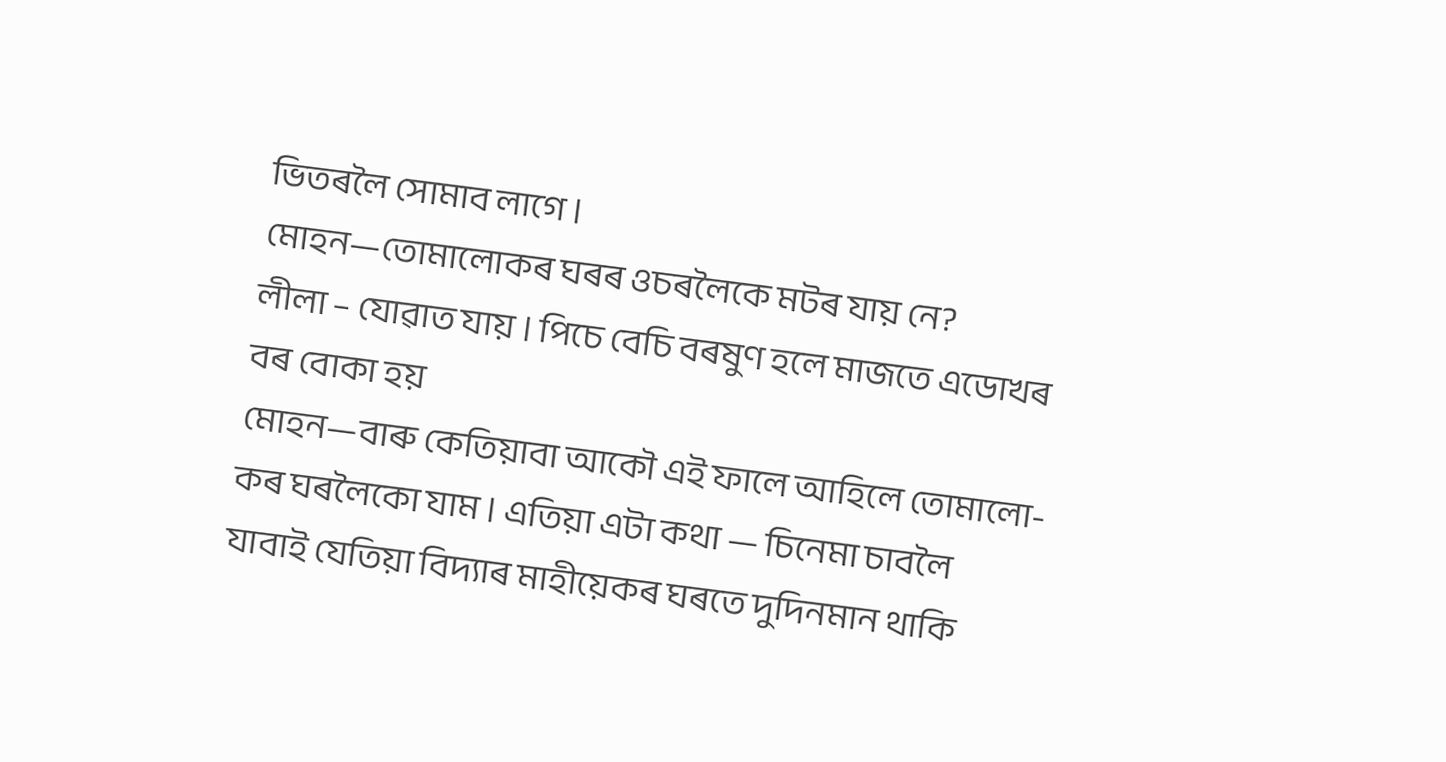ভিতৰলৈ সোমাব লাগে ।
মোহন—তোমালোকৰ ঘৰৰ ওচৰলৈকে মটৰ যায় নে?
লীলা – যোৱাত যায় । পিচে বেচি বৰষুণ হলে মাজতে এডোখৰ
বৰ বোকা হয়
মোহন—বাৰু কেতিয়াবা আকৌ এই ফালে আহিলে তোমালো-
কৰ ঘৰলৈকো যাম । এতিয়া এটা কথা — চিনেমা চাবলৈ
যাবাই যেতিয়া বিদ্যাৰ মাহীয়েকৰ ঘৰতে দুদিনমান থাকি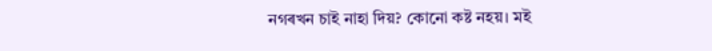নগৰখন চাই নাহা দিয়? কোনো কষ্ট নহয়। মই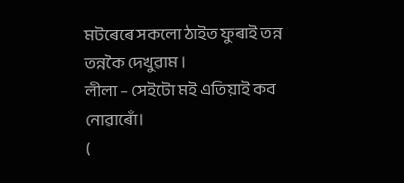মটৰেৰে সকলো ঠাইত ফুৰাই তন্ন তন্নকৈ দেখুৱাম ।
লীলা – সেইটো মই এতিয়াই কব নোৱাৰোঁ।
(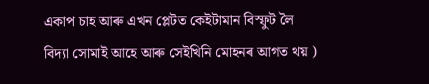একাপ চাহ আৰু এখন প্লেটত কেইটামান বিস্ফুট লৈ
বিদ্যা সোমাই আহে আৰু সেইখিনি মোহনৰ আগত থয় )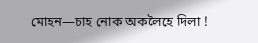মোহন—চাহ নোক অকলৈহে দিলা !